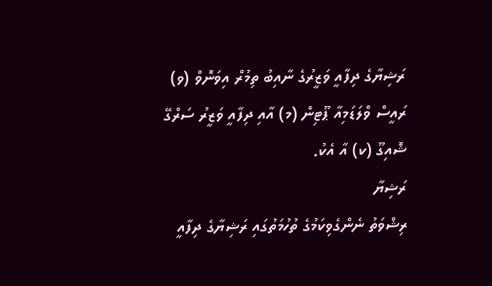ރަޝިޔާގެ ދިފާއީ ވަޒީރުގެ ނާއިބު ތިމުރް އިވަނޮވް (ވ) ރައީސް ވްލަޑަމިއާ ޕޫޓިން (މ) އާއި ދިފާއީ ވަޒީރު ސަރްގޭ ޝޮއިގޫ (ކ) އާ އެކު.
ރަޝިޔާ
ރިޝްވަތު ނެންގެވިކަމުގެ ތުހުމަތުގައި ރަޝިޔާގެ ދިފާއީ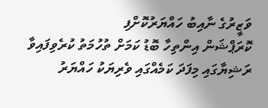ވަޒީރުގެ ނާއިބު ހައްޔަރުކޮށްފި
ކޮރަޕްޝަން އިންތިހާ ބޮޑު ކަމަށް ތުހުމަތު ކުރެވިފައިވާ ރަޝިޔާގައި މިފަދަ ކަމެއްގައި ވެރިޔަކު ހައްޔަރު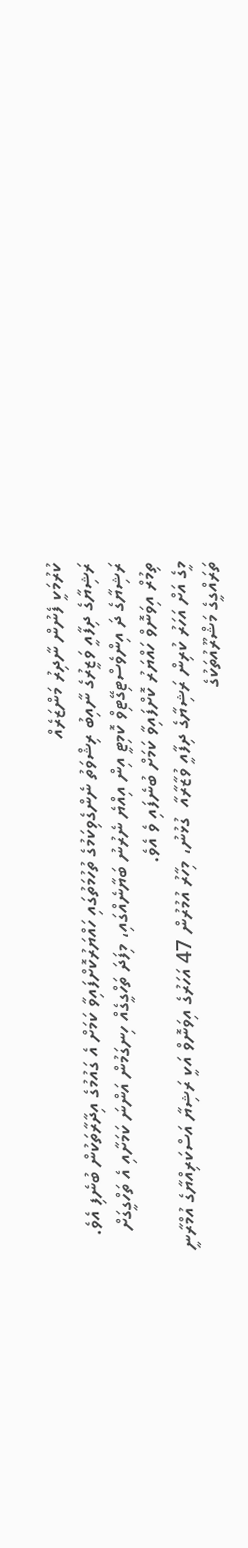ކުރުމަކީ ފެނުން ނާދިރު މަންޒަރެއް
ރަޝިޔާގެ ދިފާއީ ވަޒީރުގެ ނާއިބު ރިޝްވަތު ނެންގެވިކަމުގެ ތުހުމަތުގައި ހައްޔަރުކޮށްފައިވާ ކަމަށް އެ ގައުމުގެ އިދާރާތަކުން ބުނެފި އެވެ.
ރަޝިޔާގެ ދަ އިންވެސްޓިގޭޓިވް ކޮމިޓީ އިން އިއްޔެ ނެރުނު ބަޔާނެއްގައި، މިފަދަ ތަހްގީގެއް ހިނގަމުން އަންނަ ކަމަށާއި އެ ތަހްގީގަށް ތިމުރް އިވަނޮވް ހައްޔަރު ކޮށްފައިވާ ކަމަށް ބުނެފައި ވެ އެވެ.
މީގެ އަށް އަހަރު ކުރިން ރަޝިޔާގެ ދިފާއީ ވުޒާރާއާ  ގުޅުނު، މިހާރު އުމުރުން 47 އަހަރުގެ އިވަނޮވް އަކީ ރަޝިޔާ އަސްކަރިއްޔާގެ އުމްރާނީ ތަރައްގީގެ މަޝްރޫއުތަކުގެ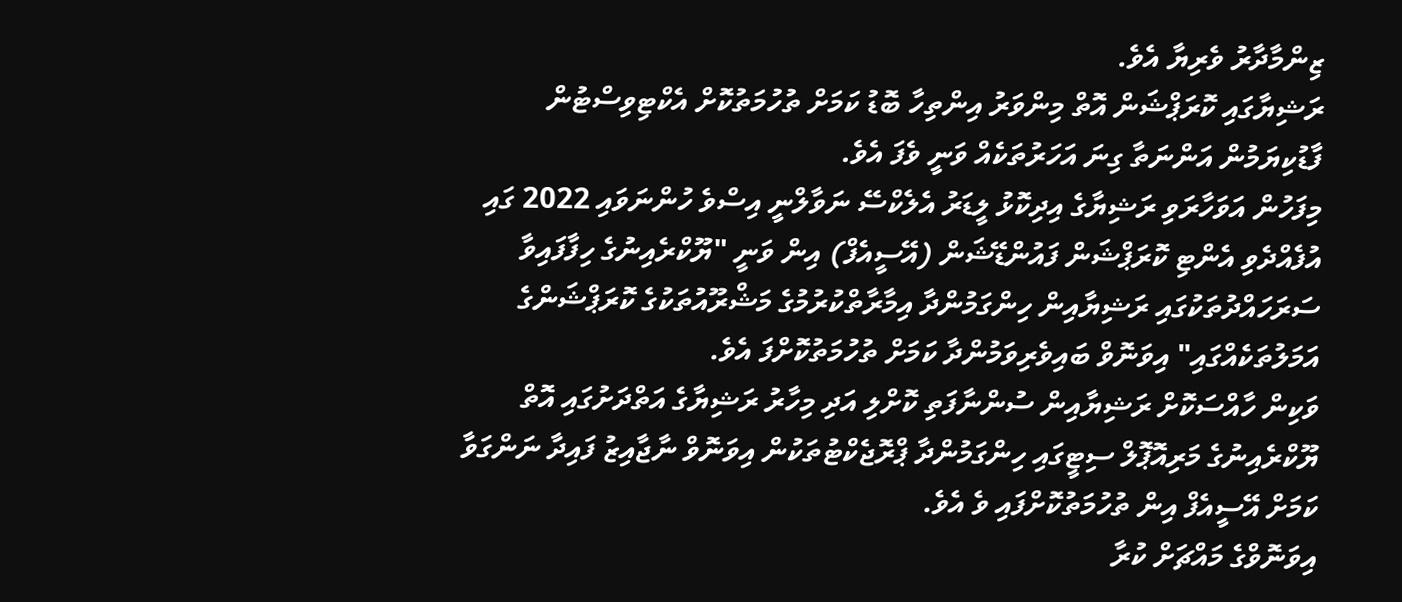ޒިންމާދާރު ވެރިޔާ އެވެ.
ރަޝިޔާގައި ކޮރަޕްޝަން އޮތް މިންވަރު އިންތިހާ ބޮޑު ކަމަށް ތުހުމަތުކޮށް އެކްޓިވިސްޓުން ފާޑުކިޔަމުން އަންނަތާ ގިނަ އަހަރުތަކެއް ވަނީ ވެފަ އެވެ.
މިފަހުން އަވަހާރަވި ރަޝިޔާގެ އިދިކޮޅު ލީޑަރު އެލެކްސޭ ނަވާލްނީ އިސްވެ ހުންނަވައި 2022 ގައި އުފެއްދެވި އެންޓި ކޮރަޕްޝަން ފައުންޑޭޝަން (އޭސީއެފް) އިން ވަނީ "ޔޫކްރެއިނުގެ ހިފާފައިވާ ސަރަހައްދުތަކުގައި ރަޝިޔާއިން ހިންގަމުންދާ އިމާރާތްކުރުމުގެ މަޝްރޫއުތަކުގެ ކޮރަޕްޝަންގެ އަމަލުތަކެއްގައި" އިވަނޮވް ބައިވެރިވަމުންދާ ކަމަށް ތުހުމަތުކޮށްފަ އެވެ.
ވަކިން ހާއްސަކޮށް ރަޝިޔާއިން ސުންނާފަތި ކޮށްލި އަދި މިހާރު ރަޝިޔާގެ އަތްދަށުގައި އޮތް ޔޫކްރެއިނުގެ މަރިއޮޕޮލް ސިޓީގައި ހިންގަމުންދާ ޕްރޮޖެކްޓުތަކުން އިވަނޮވް ނާޖާއިޒު ފައިދާ ނަންގަވާ ކަމަށް އޭސީއެފް އިން ތުހުމަތުކޮށްފައި ވެ އެވެ.
އިވަނޮވްގެ މައްޗަށް ކުރާ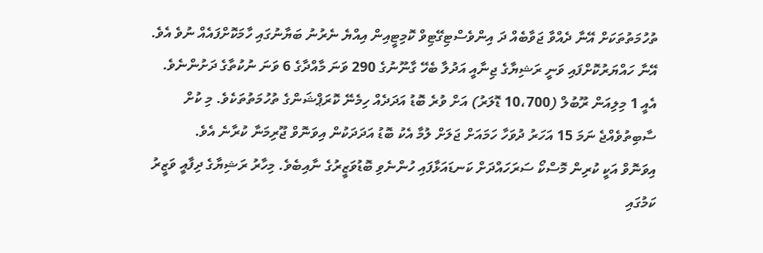ތުހުމަތުތަކަށް އޭނާ ދެއްވާ ޖަވާބެއް ދަ އިންވެސްޓިގޭޓިވް ކޮމިޓީއިން އިއްޔެ ނެރުނު ބަޔާނުގައި ހާމަކޮށްފައެއް ނުވެ އެވެ.
އޭނާ ހައްޔަރުކޮށްފައި ވަނީ ރަޝިޔާގެ ޖިނާއީ އަދުލާ ބެހޭ ގާނޫނުގެ 290 ވަނަ މާއްދާގެ 6 ވަނަ ނުކުތާގެ ދަށުންނެވެ. އެއީ 1 މިލިއަން ރޫބުލް (10،700 ޑޮލަރު) އަށް ވުރެ ބޮޑު އަދަދެއް ހިމެނޭ ކޮރަޕްޝަންގެ ތުހުމަތުތަކެވެ. މި ކުށް ސާބިތުވެއްޖެ ނަމަ 15 އަހަރު ދުވަހާ ހަމައަށް ޖަލަށް ލުމާ އެކު ބޮޑު އަދަދަކުން އިވަނޮވް ޖޫރިމަނާ ކުރާނެ އެވެ.
އިވަނޮވް އަކީ ކުރިން މޮސްކޯ ސަރަހައްދަށް ކަނޑައަޅާފައި ހުންނެވި ބޮޑުވަޒީރުގެ ނާއިބެވެ. މިހާރު ރަޝިޔާގެ ދިފާއީ ވަޒީރު ކަމުގައި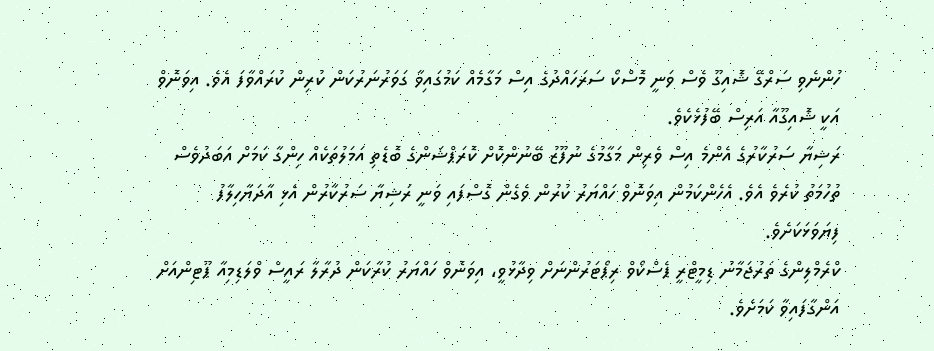ހުންނެވި ސަރްގޭ ޝޮއިގޫ ވެސް ވަނީ މޮސްކޯ ސަރަހައްދުގެ އިސް މަގާމެއް ކަމުގައިވާ ގަވަރުނަރުކަން ކުރިން ކުރައްވާފަ އެވެ. އިވަނޮވް އަކީ ޝޮއިގޫއާ އަރިސް ބޭފުޅެކެވެ.
ރަޝިޔާ ސަރުކާރުގެ އެންމެ އިސް ވެރިން މަގާމުގެ ނުފޫޒު ބޭނުންކޮށް ކޮރަޕްޝަންގެ ބޮޑެތި އަމަލުތަކެއް ހިންގާ ކަމަށް އަބަދުވެސް ތުހުމަތު ކުރެވެ އެވެ. އެހެންކަމުން އިވަނޮވް ހައްޔަރު ކުރުން ވެގެން ގޮސްފައި ވަނީ ރަޝިޔާ ސަރުކާރުން އެޅި އާދަޔާހިލާފު ފިޔަވަޅަކަށެވެ.
ކްރެމްލިންގެ ތަރުޖަމާނު ޑިމީޓްރީ ޕެސްކޯވް ރިޕޯޓަރުންނަށް ވިދާޅުވީ، އިވަނޮވް ހައްޔަރު ކުރާކަން ދުރާލާ ރައީސް ވްލަޑިމިއާ ޕޫޓިންއަށް އަންގާފައިވާ ކަމަށެވެ.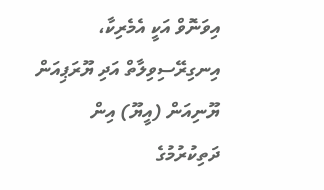އިވަނޮވް އަކީ އެމެރިކާ، އިނގިރޭސިވިލާތް އަދި ޔޫރަޕިއަން ޔޫނިއަން (އީޔޫ) އިން ދަތިކުރުމުގެ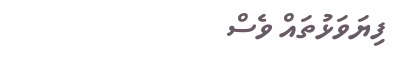ފިޔަވަޅުތައް ވެސް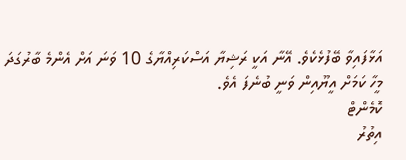އަޅާފައިވާ ބޭފުޅެކެވެ. އޭނާ އަކީ ރަޝިޔާ އަސްކަރިއްޔާގެ 10 ވަނަ އަށް އެންމެ ބާރުގަދަ މީހާ ކަމަށް އީޔޫއިން ވަނީ ބުނެފަ އެވެ.
ކޮމެންޓް
އިތުރު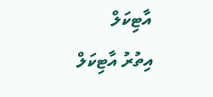އާޓިކަލް
އިތުރު އާޓިކަލް